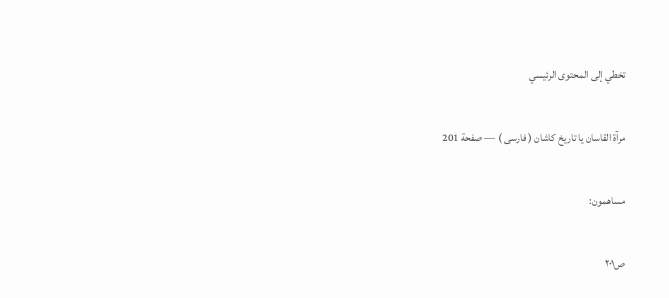تخطي إلى المحتوى الرئيسي

مرآة القاسان يا تاريخ كاشان ( فارسى ) — صفحة 201

مساهمون:

ص٢٠١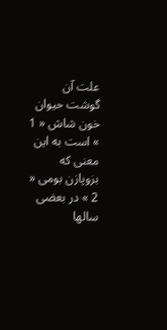علت آن گوشت حيوان خون شاش « 1 » است به اين معنى كه بزوپازن بومى « 2 » در بعضى سالها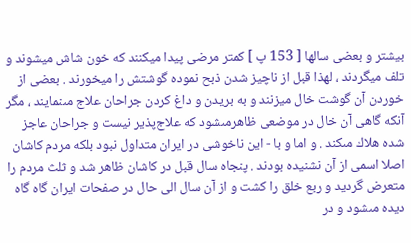بيشتر و بعضى سالها [ 153 پ ] كمتر مرضى پيدا ميكنند كه خون شاش ميشوند و تلف ميگردند ، لهذا قبل از ناچيز شدن ذبح نموده گوشتش را ميخورند . بعضى از خوردن آن گوشت خال ميزنند و به بريدن و داغ كردن جراحان علاج مىنمايند ، مگر آنكه گاهى آن خال در موضعى ظاهرمىشود كه علاج‌پذير نيست و جراحان عاجز شده هلاك مىكند . و اما و با - اين ناخوشى در ايران متداول نبود بلكه مردم كاشان اصلا اسمى از آن نشنيده بودند . پنجاه سال قبل در كاشان ظاهر شد و ثلث مردم را متعرض گرديد و ربع خلق را كشت و از آن سال الى حال در صفحات ايران گاه گاه ديده مىشود و در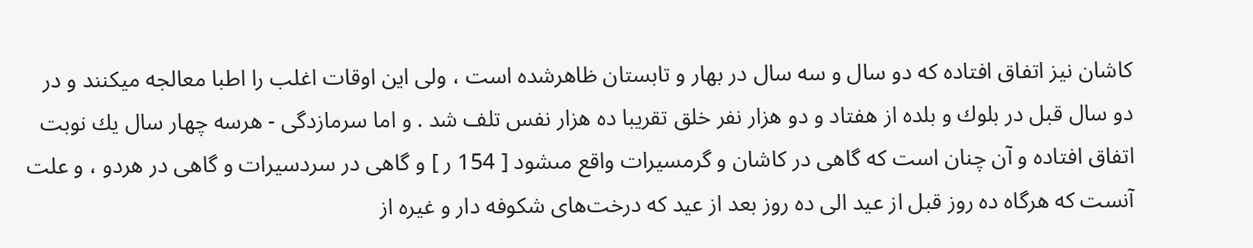كاشان نيز اتفاق افتاده كه دو سال و سه سال در بهار و تابستان ظاهرشده است ، ولى اين اوقات اغلب را اطبا معالجه ميكنند و در دو سال قبل در بلوك و بلده از هفتاد و دو هزار نفر خلق تقريبا ده هزار نفس تلف شد . و اما سرمازدگى - هرسه چهار سال يك نوبت اتفاق افتاده و آن چنان است كه گاهى در كاشان و گرمسيرات واقع مىشود [ 154 ر ] و گاهى در سردسيرات و گاهى در هردو ، و علت آنست كه هرگاه ده روز قبل از عيد الى ده روز بعد از عيد كه درخت‌هاى شكوفه دار و غيره از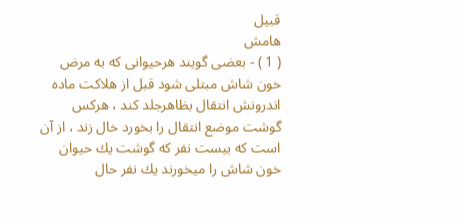قبيل
هامش
( 1 ) - بعضى گويند هرحيوانى كه به مرض خون شاش مبتلى شود قبل از هلاكت ماده اندرونش انتقال بظاهرجلد كند ، هركس گوشت موضع انتقال را بخورد خال زند ، از آن است كه بيست نفر كه گوشت يك حيوان خون شاش را ميخورند يك نفر حال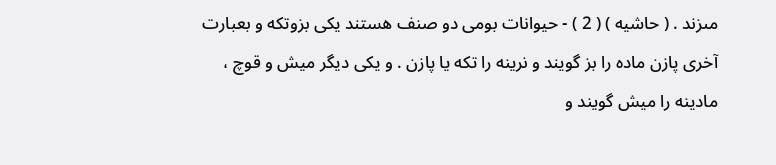مىزند . ( حاشيه ) ( 2 ) - حيوانات بومى دو صنف هستند يكى بزوتكه و بعبارت آخرى پازن ماده را بز گويند و نرينه را تكه يا پازن . و يكى ديگر ميش و قوچ ، مادينه را ميش گويند و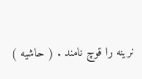نرينه را قوچ نامند . ( حاشيه )